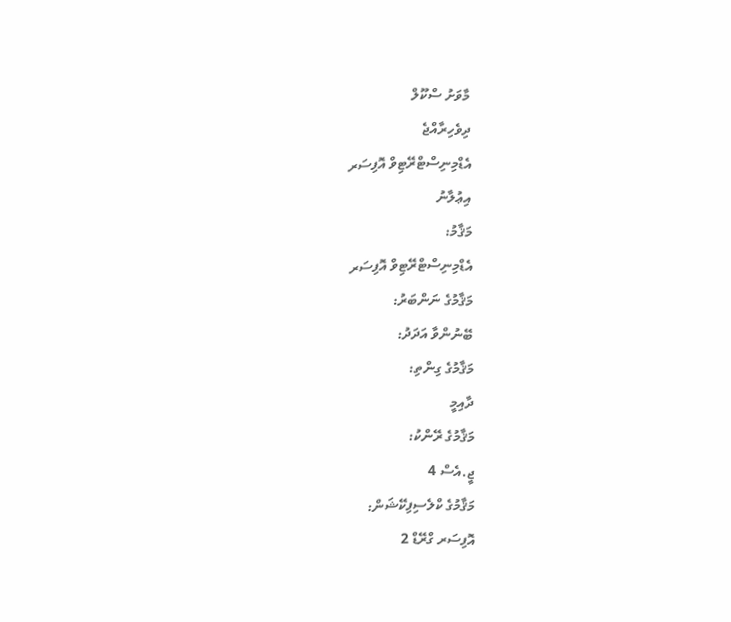މާވަށު ސްކޫލް
ދިވެހިރާއްޖެ
އެޑްމިނިސްޓްރޭޓިވް އޮފިސަރ
އިޢުލާނު
މަޤާމު:
އެޑްމިނިސްޓްރޭޓިވް އޮފިސަރ
މަޤާމުގެ ނަންބަރު:
ބޭނުންވާ އަދަދު:
މަޤާމުގެ ގިންތި:
ދާއިމީ
މަޤާމުގެ ރޭންކު:
ޖީ.އެސް 4
މަޤާމުގެ ކްލެސިފިކޭޝަން:
އޮފިސަރ ގްރޭޑް 2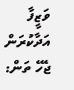ވަޒީފާ އަދާކުރަން ޖެހޭ ތަން: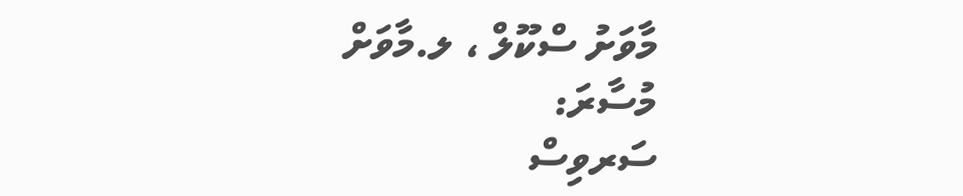މާވަށު ސްކޫލް ، ލ.މާވަށް
މުސާރަ:
ސަރވިސް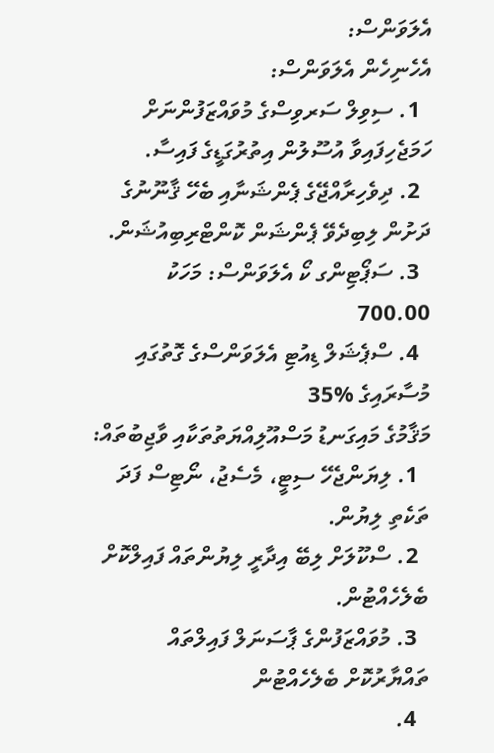އެލަވަންސް:
އެހެނިހެން އެލަވަންސް:
  1. ސިވިލް ސަރވިސްގެ މުވައްޒަފުންނަށް ހަމަޖެހިފައިވާ އުސޫލުން އިތުރުގަޑީގެ ފައިސާ.
  2. ދިވެހިރާއްޖޭގެ ޕެންޝަނާއި ބެހޭ ޤާނޫނުގެ ދަށުން ލިބިދެވޭ ޕެންޝަން ކޮންޓްރިބިއުޝަން.
  3. ސަޕޯޓިންގ ކޯ އެލަވަންސް: މަހަކު 700.00
  4. ސްޕެޝަލް ޑިއުޓި އެލަވަންސްގެ ގޮތުގައި މުސާރައިގެ %35
މަޤާމުގެ މައިގަނޑު މަސްއޫލިއްޔަތުތަކާއި ވާޖިބުތައް:
  1. ލިޔަންޖެހޭ ސިޓީ، މެސެޖު، ނޯޓިސް ފަދަ ތަކެތި ލިޔުން.
  2. ސްކޫލަށް ލިބޭ އިދާރީ ލިޔުންތައް ފައިލްކޮށް ބެލެހެއްޓުން.
  3. މުވައްޒަފުންގެ ޕާސަނަލް ފައިލްތައް ތައްޔާރުކޮށް ބެލެހެއްޓުން
  4.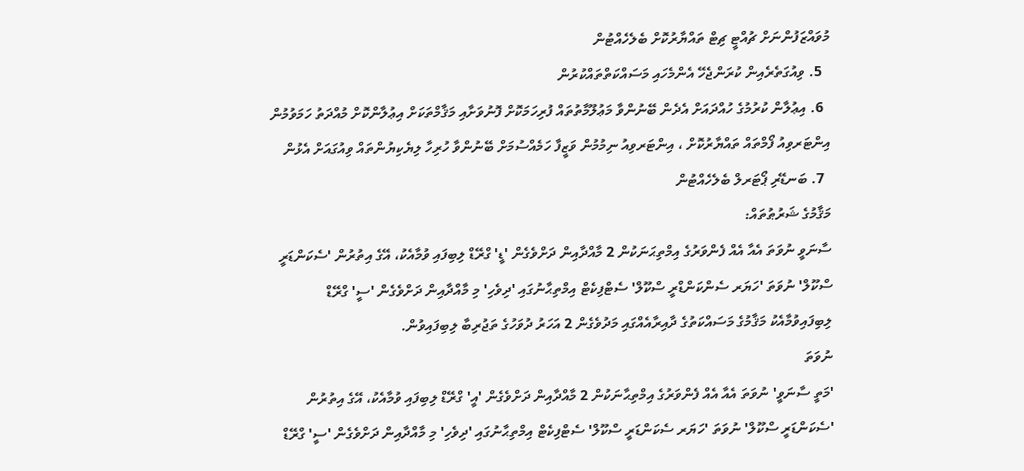މުވައްޒަފުންނަށް ޗުއްޓީ ޗިޓް ތައްޔާރުކޮށް ބެލެހެއްޓުން
  5. ވިއުގަތެރެއިން ކުރަންޖެހޭ އެންމެހައި މަސައްކަތްތައްކުރުން
  6. އިޢުލާން ކުރުމުގެ ހުއްދައަށް އެދެން ބޭނުންވާ މަޢުލޫމާތުތައް ފުރިހަމަކޮށް ފޮނުވަށާއި މަޤާމްތަކަށް އިޢުލާންކޮށް މުއްދަތު ހަމަވުމުން އިންޓަރވިއު ފޯމްތައް ތައްޔާރުކޮށް ، އިންޓަރވިއު ނިމުމުން ވަޒީފާ ހަމެއްސުމަށް ބޭނުންވާ ހުރިހާ ލިޔެކިޔުންތައް ވިއުގައަށް އެޅުން
  7. ބަނޑޭރި ޕޯޓަރލް ބެލެހެއްޓުން
މަޤާމުގެ ޝަރުޠުތައް:
ސާނަވީ ނުވަތަ އެއާ އެއް ފެންވަރުގެ އިމްތިޙަނަކުން 2 މާއްދާއިން ދަށްވެގެން 'ޑީ' ގްރޭޑް ލިބިފައި ވުމާއެކު، އޭގެ އިތުރުން 'ސެކަންޑަރީ ސްކޫލް' ނުވަތަ 'ހަޔަރ ސެންކަންޑްރީ ސްކޫލް' ސެޓްފިކެޓް އިމްތިޙާނުގައި 'ދިވެހި' މި މާއްދާއިން ދަށްވެގެން 'ސީ' ގްރޭޑް ލިބިފައިވުމާއެކު މަޤާމުގެ މަސައްކަތުގެ ދާއިރާއެއްގައި މަދުވެގެން 2 އަހަރު ދުވަހުގެ ތަޖުރިބާ ލިބިފައިވުން.
ނުވަތަ
'މަތީ ސާނަވީ' ނުވަތަ އެއާ އެއް ފެންވަރުގެ އިމްތިޙާނަކުން 2 މާއްދާއިން ދަށްވެގެން 'އީ' ގްރޭޑް ލިބިފައި ވުމާއެކު، އޭގެ އިތުރުން 'ސެކަންޑަރީ ސްކޫލް' ނުވަތަ 'ހަޔަރ ސެކަންޑަރީ ސްކޫލް' ސެޓްފިކެޓް އިމްތިޙާނުގައި 'ދިވެހި' މި މާއްދާއިން ދަށްވެގެން 'ސީ' ގްރޭޑް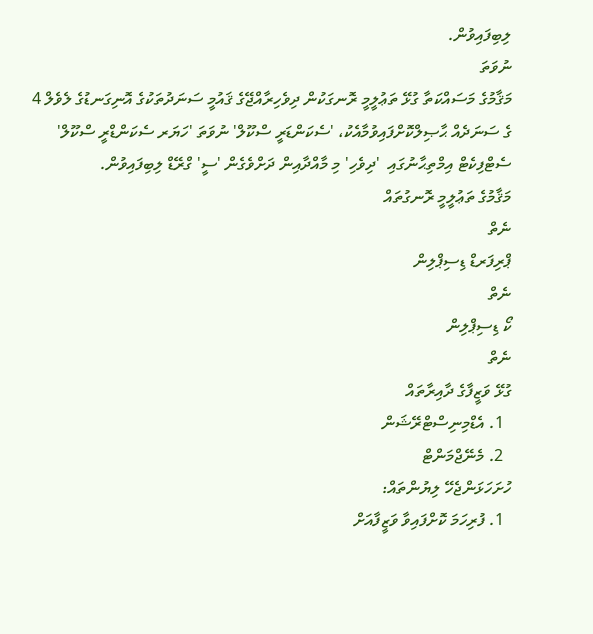ލިބިފައިވުން.
ނުވަތަ
މަޤާމުގެ މަސައްކަތާ ގުޅޭ ތަޢުލީމީ ރޮނގަކުން ދިވެހިރާއްޖޭގެ ޤައުމީ ސަނަދުތަކުގެ އޮނިގަނޑުގެ ލެވެލް 4 ގެ ސަނަދެއް ޙާޞިލްކޮށްފައިވުމާއެކު، 'ސެކަންޑަރީ ސްކޫލް' ނުވަތަ 'ހަޔަރ ސެކަންޑްރީ ސްކޫލް' ސެޓްފިކެޓް އިމްތިޙާނުގައި  'ދިވެހި' މި މާއްދާއިން ދަށްވެގެން 'ސީ' ގްރޭޑް ލިބިފައިވުން.
މަޤާމުގެ ތަޢުލީމީ ރޮނގުތައް
ނެތް
ޕްރިފަރޑް ޑިސިޕްލިން
ނެތް
ކޯ ޑިސިޕްލިން
ނެތް
ގުޅޭ ވަޒީފާގެ ދާއިރާތައް
  1. އެޑްމިނިސްޓްރޭޝަން
  2. މެނޭޖްމަންޓް
ހުށަހަޅަންޖެހޭ ލިޔުންތައް:
  1. ފުރިހަމަ ކޮށްފައިވާ ވަޒީފާއަށް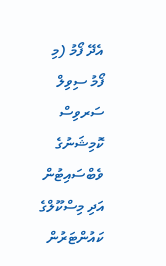އެދޭ ފޯމު (މި ފޯމު ސިވިލް ސަރވިސް ކޮމިޝަނުގެ ވެބްސައިޓުން އަދި މިސްކޫލްގެ ކައުންޓަރުން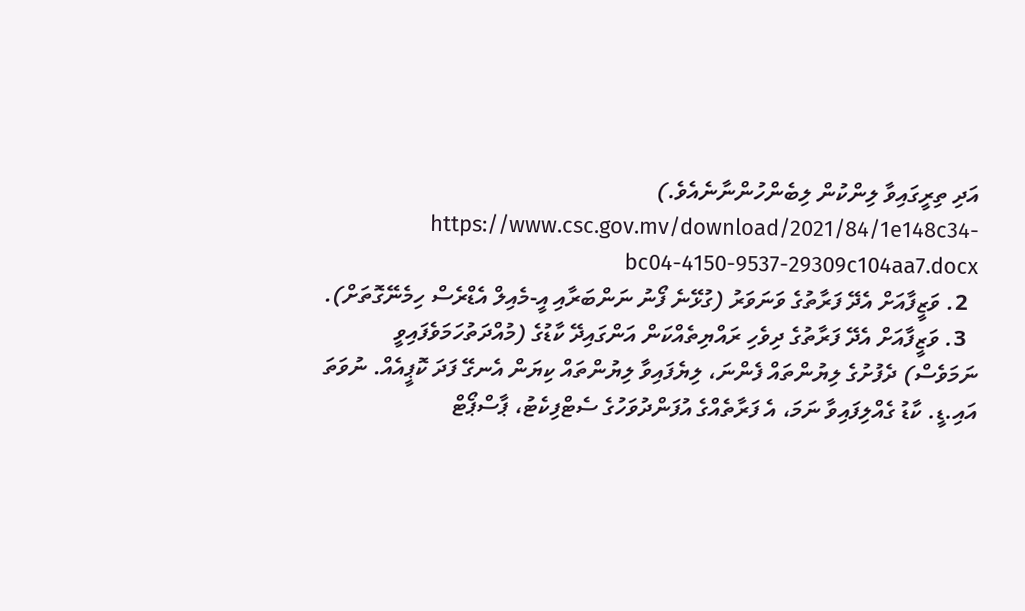އަދި ތިރީގައިވާ ލިންކުން ލިބެންހުންނާނެއެވެ.)  https://www.csc.gov.mv/download/2021/84/1e148c34-bc04-4150-9537-29309c104aa7.docx
  2. ވަޒީފާއަށް އެދޭ ފަރާތުގެ ވަނަވަރު (ގުޅޭނެ ފޯނު ނަންބަރާއި އީ-މެއިލް އެޑްރެސް ހިމެނޭގޮތަށް).
  3. ވަޒީފާއަށް އެދޭ ފަރާތުގެ ދިވެހި ރައްޔިތެއްކަން އަންގައިދޭ ކާޑުގެ (މުއްދަތުހަމަވެފައިވީ ނަމަވެސް) ދެފުށުގެ ލިޔުންތައް ފެންނަ، ލިޔެފައިވާ ލިޔުންތައް ކިޔަން އެނގޭ ފަދަ ކޮޕީއެއް. ނުވަތަ އައި.ޑީ. ކާޑު ގެއްލިފައިވާ ނަމަ، އެ ފަރާތެއްގެ އުފަންދުވަހުގެ ސެޓްފިކެޓު، ޕާސްޕޯޓް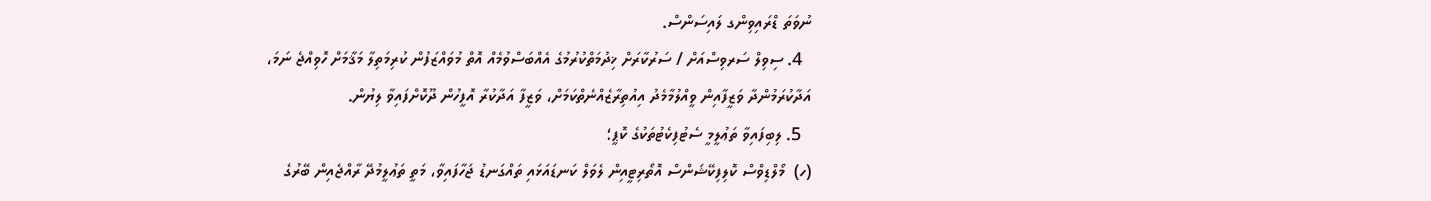ނުވަތަ ޑްރައިވިންގ ލައިސަންސް.
  4. ސިވިލް ސަރވިސްއަށް / ސަރުކާރަށް ޚިދުމަތްކުރުމުގެ އެއްބަސްވުމެއް އޮތް މުވައްޒަފުން ކުރިމަތިލާ މަޤާމަށް ހޮވިއްޖެ ނަމަ، އަދާކުރަމުންދާ ވަޒީފާއިން ވީއްލުމާމެދު އިއުތިރާޒެއްނެތްކަމަށް، ވަޒީފާ އަދާކުރާ އޮފީހުން ދޫކޮށްފައިވާ ލިޔުން.
  5. ލިބިފައިވާ ތަޢުލީމީ ސެޓުފިކެޓުތަކުގެ ކޮޕީ؛
(ހ)  މޯލްޑިވްސް ކޮލިފިކޭޝަންސް އޮތޯރިޓީއިން ލެވަލް ކަނޑައަޅައި ތައްގަނޑު ޖަހާފައިވާ، މަތީ ތަޢުލީމުދޭ ރާއްޖެއިން ބޭރުގެ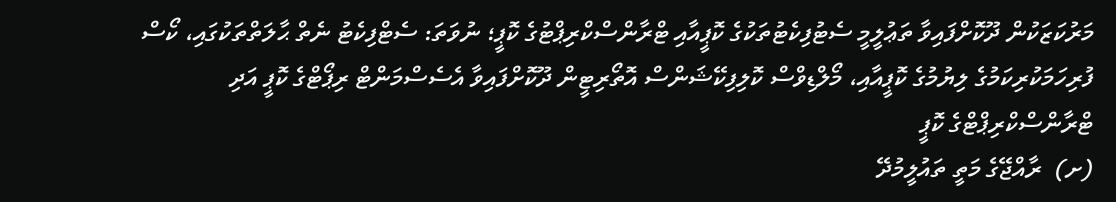މަރުކަޒަކުން ދޫކޮށްފައިވާ ތަޢުލީމީ ސެޓުފިކެޓުތަކުގެ ކޮޕީއާއި ޓްރާންސްކްރިޕްޓުގެ ކޮޕީ؛ ނުވަތަ: ސެޓްފިކެޓު ނެތް ޙާލަތްތަކުގައި، ކޯސް ފުރިހަމަކުރިކަމުގެ ލިޔުމުގެ ކޮޕީއާއި، މޯލްޑިވްސް ކޮލިފިކޭޝަންސް އޮތޯރިޓީން ދޫކޮށްފައިވާ އެސެސްމަންޓް ރިޕޯޓްގެ ކޮޕީ އަދި ޓްރާންސްކްރިޕްޓްގެ ކޮޕީ
(ށ)  ރާއްޖޭގެ މަތީ ތައުލީމުދޭ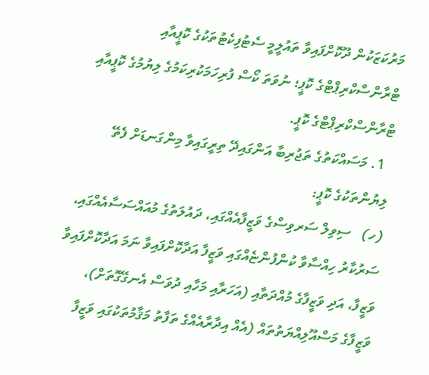މަރުކަޒަކުން ދޫކޮށްފައިވާ ތައުލީމީ ސެޓުފިކެޓުތަކުގެ ކޮޕީއާއި ޓްރާންސްކްރިޕްޓްގެ ކޮޕީ؛ ނުވަތަ ކޯސް ފުރިހަމަކުރިކަމުގެ ލިޔުމުގެ ކޮޕީއާއި ޓްރާންސްކްރިޕްޓްގެ ކޮޕީ.
  1. މަސައްކަތުގެ ތަޖުރިބާ އަންގައިދޭ ތިރީގައިވާ މިންގަނޑަށް ފެތޭ ލިޔުންތަކުގެ ކޮޕީ:
(ހ)   ސިވިލް ސަރވިސްގެ ވަޒީފާއެއްގައި، ދައުލަތުގެ މުއައްސަސާއެއްގައި، ސަރުކާރު ހިއްސާވާ ކުންފުންޏެއްގައި ވަޒީފާ އަދާކޮށްފައިވާ ނަމަ އަދާކޮށްފައިވާ ވަޒީފާ، އަދި ވަޒީފާގެ މުއްދަތާއި (އަހަރާއި މަހާއި ދުވަސް އެނގޭގޮތަށް)، ވަޒީފާގެ މަސްއޫލިއްޔަތުތައް (އެއް އިދާރާއެއްގެ ތަފާތު މަޤާމުތަކުގައި ވަޒީފާ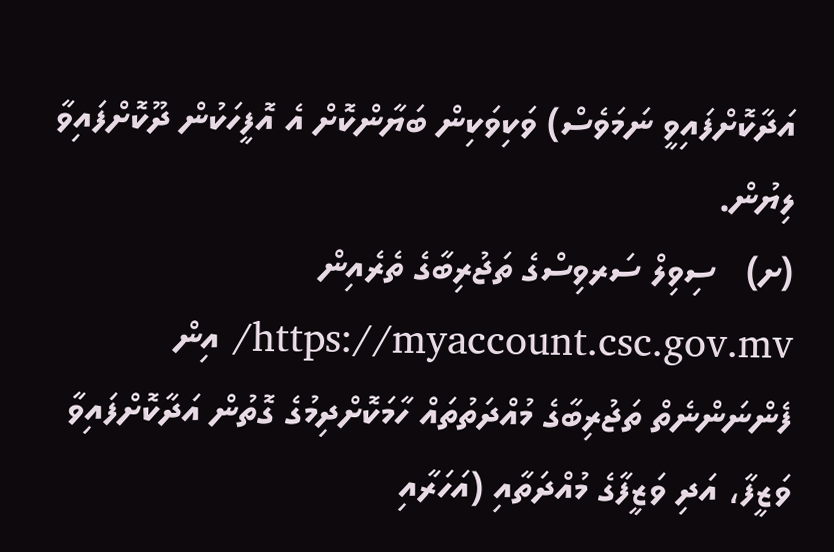އަދާކޮށްފައިވީ ނަމަވެސް) ވަކިވަކިން ބަޔާންކޮށް އެ އޮފީހަކުން ދޫކޮށްފައިވާ ލިޔުން.
(ށ)   ސިވިލް ސަރވިސްގެ ތަޖުރިބާގެ ތެރެއިން https://myaccount.csc.gov.mv/ އިން ފެންނަންނެތް ތަޖުރިބާގެ މުއްދަތުތައް ހާމަކޮށްދިމުގެ ގޮތުން އަދާކޮށްފައިވާ ވަޒީފާ، އަދި ވަޒީފާގެ މުއްދަތާއި (އަހަރާއި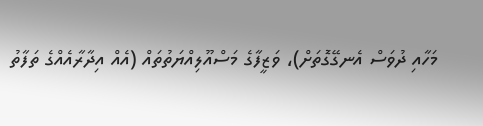މަހާއި ދުވަސް އެނގޭގޮތަށް)، ވަޒީފާގެ މަސްއޫލިއްޔަތުތައް (އެއް އިދާރާއެއްގެ ތަފާތު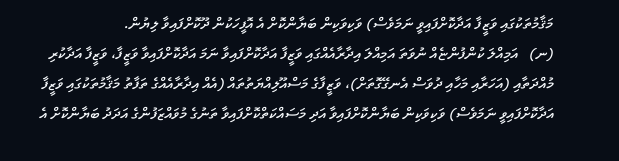މަޤާމުތަކުގައި ވަޒީފާ އަދާކޮށްފައިވީ ނަމަވެސް) ވަކިވަކިން ބަޔާންކޮށް އެ އޮފީހަކުން ދޫކޮށްފައިވާ ލިޔުން.
(ނ)   އަމިއްލަ ކުންފުންޏެއް ނުވަތަ އަމިއްލަ އިދާރާއެއްގައި ވަޒީފާ އަދާކޮށްފައިވާ ނަމަ އަދާކޮށްފައިވާ ވަޒީފާ، ވަޒީފާ އަދާކުރި މުއްދަތާއި (އަހަރާއި މަހާއި ދުވަސް އެނގޭގޮތަށް)، ވަޒީފާގެ މަސްއޫލިއްޔަތުތައް (އެއް އިދާރާއެއްގެ ތަފާތު މަޤާމުތަކުގައި ވަޒީފާ އަދާކޮށްފައިވީ ނަމަވެސް) ވަކިވަކިން ބަޔާންކޮށްފައިވާ އަދި މަސައްކަތްކޮށްފައިވާ ތަނުގެ މުވައްޒަފުންގެ އަދަދު ބަޔާންކޮށް އެ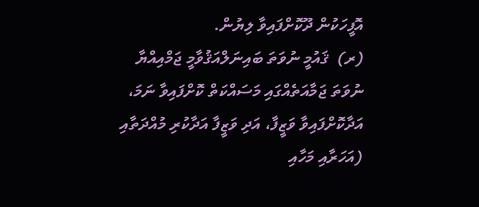އޮފީހަކުން ދޫކޮށްފައިވާ ލިޔުން.
(ރ)  ޤައުމީ ނުވަތަ ބައިނަލްއަޤުވާމީ ޖަމްއިއްޔާ ނުވަތަ ޖަމާއަތެއްގައި މަސައްކަތް ކޮށްފައިވާ ނަމަ، އަދާކޮށްފައިވާ ވަޒީފާ، އަދި ވަޒީފާ އަދާކުރި މުއްދަތާއި (އަހަރާއި މަހާއި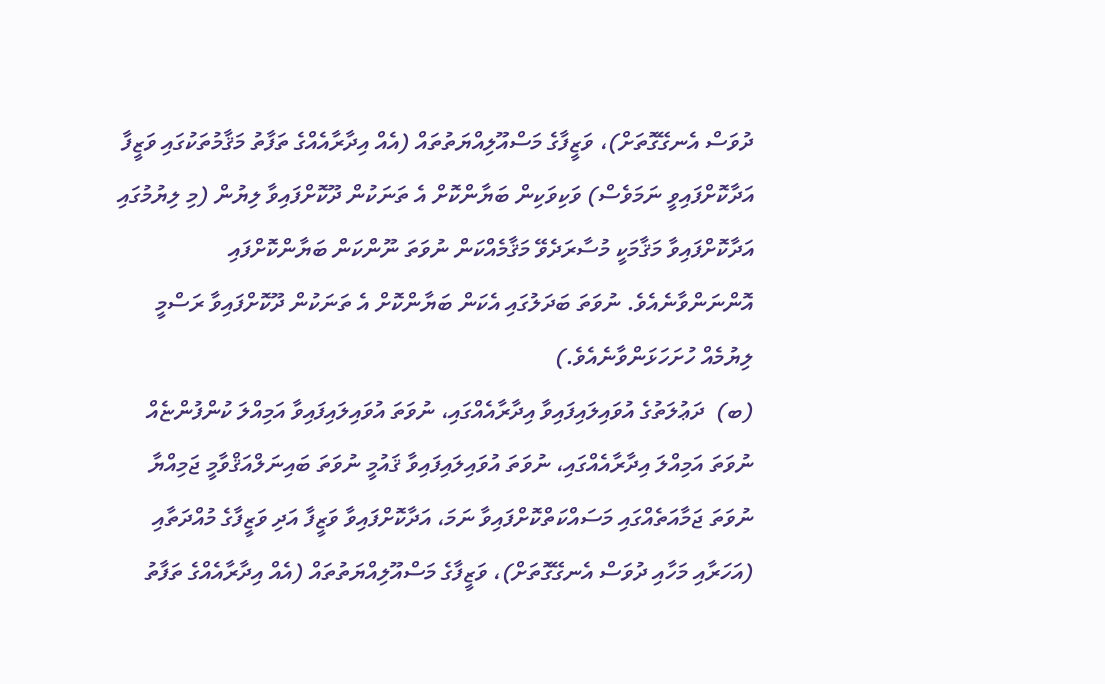ދުވަސް އެނގޭގޮތަށް)، ވަޒީފާގެ މަސްއޫލިއްޔަތުތައް (އެއް އިދާރާއެއްގެ ތަފާތު މަޤާމުތަކުގައި ވަޒީފާ އަދާކޮށްފައިވީ ނަމަވެސް) ވަކިވަކިން ބަޔާންކޮށް އެ ތަނަކުން ދޫކޮށްފައިވާ ލިޔުން (މި ލިޔުމުގައި އަދާކޮށްފައިވާ މަޤާމަކީ މުސާރަދެވޭ މަޤާމެއްކަން ނުވަތަ ނޫންކަން ބަޔާންކޮށްފައި އޮންނަންވާނެއެވެ. ނުވަތަ ބަދަލުގައި އެކަން ބަޔާންކޮށް އެ ތަނަކުން ދޫކޮށްފައިވާ ރަސްމީ ލިޔުމެއް ހުށަހަޅަންވާނެއެވެ.)
(ބ)  ދަޢުލަތުގެ އުވައިލައިފައިވާ އިދާރާއެއްގައި، ނުވަތަ އުވައިލައިފައިވާ އަމިއްލަ ކުންފުންޏެއް ނުވަތަ އަމިއްލަ އިދާރާއެއްގައި، ނުވަތަ އުވައިލައިފައިވާ ޤައުމީ ނުވަތަ ބައިނަލްއަޤްވާމީ ޖަމިއްޔާ ނުވަތަ ޖަމާއަތެއްގައި މަސައްކަތްކޮށްފައިވާ ނަމަ، އަދާކޮށްފައިވާ ވަޒީފާ އަދި ވަޒީފާގެ މުއްދަތާއި (އަހަރާއި މަހާއި ދުވަސް އެނގޭގޮތަށް)، ވަޒީފާގެ މަސްއޫލިއްޔަތުތައް (އެއް އިދާރާއެއްގެ ތަފާތު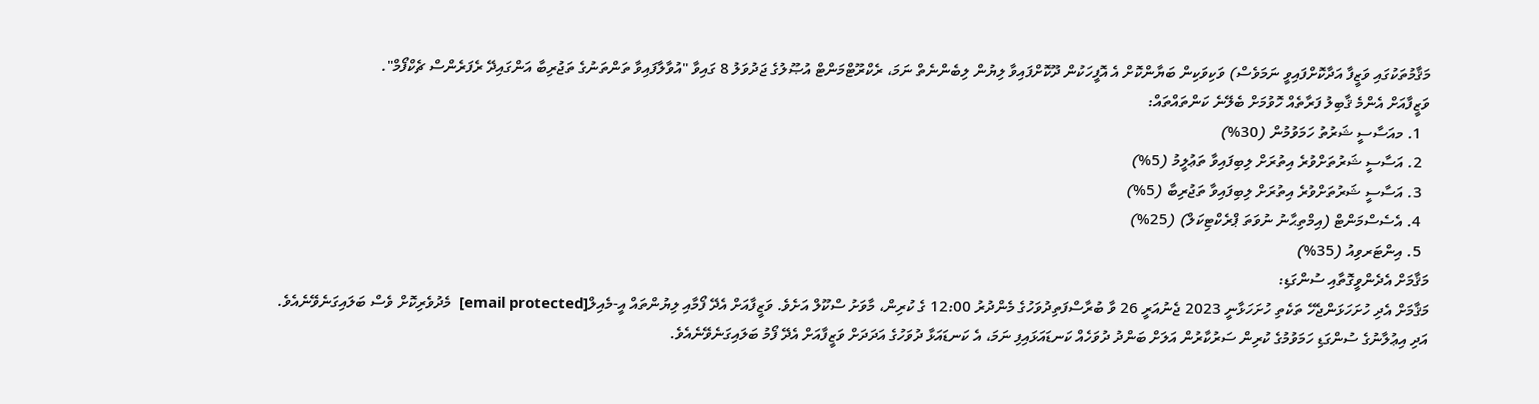މަޤާމުތަކުގައި ވަޒީފާ އަދާކޮށްފައިވީ ނަމަވެސް) ވަކިވަކިން ބަޔާންކޮށް އެ އޮފީހަކުން ދޫކޮށްފައިވާ ލިޔުން ލިބެންނެތް ނަމަ، ރެކްރޫޓްމަންޓް އުޞޫލުގެ ޖަދުވަލު 8 ގައިވާ "އުވާލާފައިވާ ތަންތަނުގެ ތަޖުރިބާ އަންގައިދޭ ރެފަރެންސް ޗެކްފޯމް".
ވަޒީފާއަށް އެންމެ ޤާބިލު ފަރާތެއް ހޮވުމަށް ބެލޭނެ ކަންތައްތައް:
  1. މއަސާސީ ޝަރުތު ހަމަވުމުން (30%)
  2. އަސާސީ ޝަރުތަށްވުރެ އިތުރަށް ލިބިފައިވާ ތަޢުލީމު (5%)
  3. އަސާސީ ޝަރުތަށްވުރެ އިތުރަށް ލިބިފައިވާ ތަޖުރިބާ (5%)
  4. އެސެސްމަންޓް (އިމްތިޙާނު ނުވަތަ ޕްރެކްޓިކަލް) (25%)
  5. އިންޓަރވިއު (35%)
މަޤާމަށް އެދެންވީގޮތާއި ސުންގަޑި:
މަޤާމަށް އެދި ހުށަހަޅަންޖެހޭ ތަކެތި ހުށަހަޅާނީ 2023 ޖެނުއަރީ 26 ވާ ބުރާސްފަތިދުވަހުގެ މެންދުރު 12:00 ގެ ކުރިން، މާވަށު ސްކޫލް އަށެވެ. ވަޒީފާއަށް އެދޭ ފޯމާއި ލިޔުންތައް އީ-މެއިލް[email protected]  މެދުވެރިކޮށް ވެސް ބަލައިގަނެވޭނެއެވެ.
އަދި އިޢުލާނުގެ ސުންގަޑި ހަމަވުމުގެ ކުރިން ސަރުކާރުން އަލަށް ބަންދު ދުވަހެއް ކަނޑައަޅައިފި ނަމަ، އެ ކަނޑައަޅާ ދުވަހުގެ އަދަދަށް ވަޒީފާއަށް އެދޭ ފޯމު ބަލައިގަނެވޭނެއެވެ.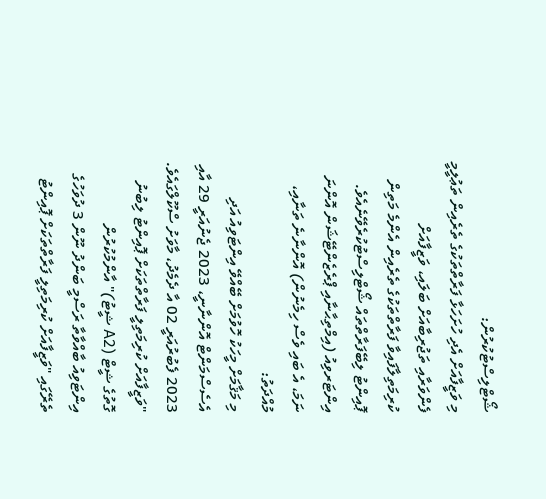ޝޯޓްލިސްޓުކުރުން:
މި ވަޒީފާއަށް އެދި ހުށަހަޅާ ފަރާތްތަކުގެ ތެރެއިން ތަޢުލީމީ ފެންވަރާއި ތަޖުރިބާއަށް ބަލައި، ވަޒީފާއަށް ކުރިމަތިލާފައިވާ ފަރާތްތަކުގެ ތެރެއިން އެންމެ މަތިން ޕޮއިންޓު ލިބޭފަރާތްތައް ޝޯޓްލިސްޓުކުރެވޭނެއެވެ.
އިންޓަރވިއު (އިމްތިޙާނާއި ޕްރެޒެންޓޭޝަން އޮންނަ ނަމަ، އެ ބައި ވެސް ހިމެނުން) އޮންނާނެ ތަނާއި، މުއްދަތު:
މި މަޤާމަށް މީހަކު ހޮވުމަށް ބޭއްވޭ އިންޓަވިއު އަދި އެސެސްމަންޓް އޮންނާނީ، 2023 ޖެނުއަރީ 29 އާއި 2023 ފެބުރުއަރީ 02 އާ ދެމެދު، މާވަށު ސްކޫލްގައެވެ.
"ވަޒީފާއަށް ކުރިމަތިލީ ފަރާތްތަކަށް ޕޮއިންޓު ލިބުނު ގޮތުގެ ޝީޓް (A2 ޝީޓު)" އާންމުކުރުން
އިންޓަވިއު ބާއްވާތާ ރަސްމީ ބަންދު ނޫން 3 ދުވަހުގެ ތެރޭގައި "ވަޒީފާއަށް ކުރިމަތިލީ ފަރާތްތަކަށް ޕޮއިންޓު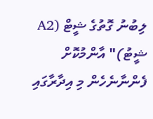ލިބުނު ގޮތުގެ ޝީޓް (A2 ޝީޓު)" އާންމުކޮށް ފެންނާނެހެން މި އިދާރާގައި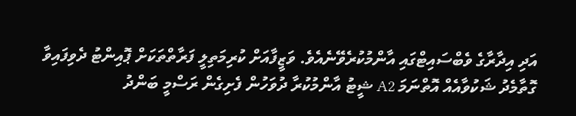އަދި އިދާރާގެ ވެބްސައިޓްގައި އާންމުކުރެވޭނެއެވެ. ވަޒީފާއަށް ކުރިމަތިލީ ފަރާތްތަކަށް ޕޮއިންޓު ދެވިފައިވާ ގޮތާމެދު ޝަކުވާއެއް އޮތްނަމަ A2 ޝީޓު އާންމުކުރާ ދުވަހުން ފެށިގެން ރަސްމީ ބަންދު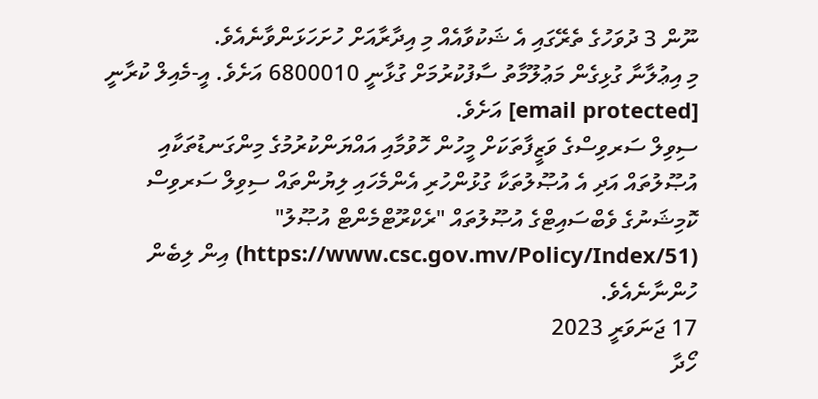ނޫން 3 ދުވަހުގެ ތެރޭގައި އެ ޝަކުވާއެއް މި އިދާރާއަށް ހުށަހަޅަންވާނެއެވެ.
މި އިޢުލާނާ ގުޅިގެން މަޢުލޫމާތު ސާފުކުރުމަށް ގުޅާނީ 6800010 އަށެވެ. އީ-މެއިލް ކުރާނީ [email protected] އަށެވެ.
ސިވިލް ސަރވިސްގެ ވަޒީފާތަކަށް މީހުން ހޮވުމާއި އައްޔަންކުރުމުގެ މިންގަނޑުތަކާއި އުޞޫލުތައް އަދި އެ އުޞޫލުތަކާ ގުޅުންހުރި އެންމެހައި ލިޔުންތައް ސިވިލް ސަރވިސް ކޮމިޝަނުގެ ވެބްސައިޓްގެ އުޞޫލުތައް "ރެކްރޫޓްމެންޓް އުޞޫލު" (https://www.csc.gov.mv/Policy/Index/51) އިން ލިބެން ހުންނާނެއެވެ.
17 ޖަނަވަރީ 2023
ހޯދާ